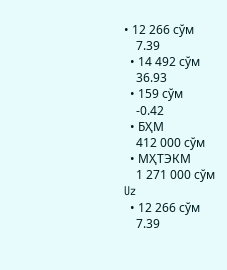• 12 266 сўм
    7.39
  • 14 492 сўм
    36.93
  • 159 сўм
    -0.42
  • БҲМ
    412 000 сўм
  • МҲТЭКМ
    1 271 000 сўм
Uz
  • 12 266 сўм
    7.39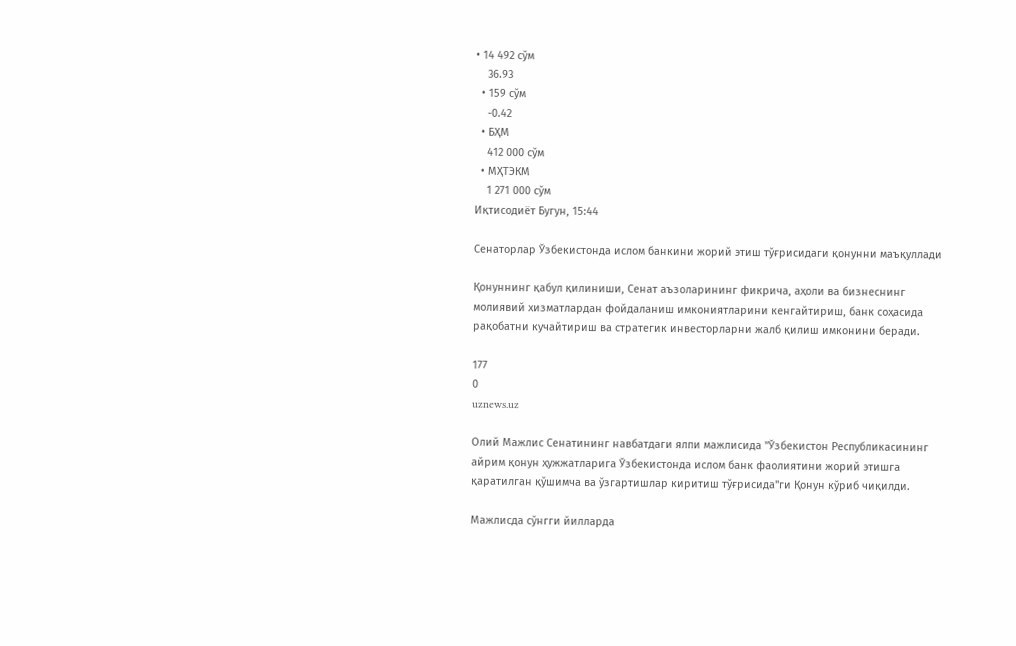• 14 492 сўм
    36.93
  • 159 сўм
    -0.42
  • БҲМ
    412 000 сўм
  • МҲТЭКМ
    1 271 000 сўм
Иқтисодиёт Бугун, 15:44

Сенаторлар Ўзбекистонда ислом банкини жорий этиш тўғрисидаги қонунни маъқуллади

Қонуннинг қабул қилиниши, Сенат аъзоларининг фикрича, аҳоли ва бизнеснинг молиявий хизматлардан фойдаланиш имкониятларини кенгайтириш, банк соҳасида рақобатни кучайтириш ва стратегик инвесторларни жалб қилиш имконини беради.

177
0
uznews.uz

Олий Мажлис Сенатининг навбатдаги ялпи мажлисида "Ўзбекистон Республикасининг айрим қонун ҳужжатларига Ўзбекистонда ислом банк фаолиятини жорий этишга қаратилган қўшимча ва ўзгартишлар киритиш тўғрисида"ги Қонун кўриб чиқилди.

Мажлисда сўнгги йилларда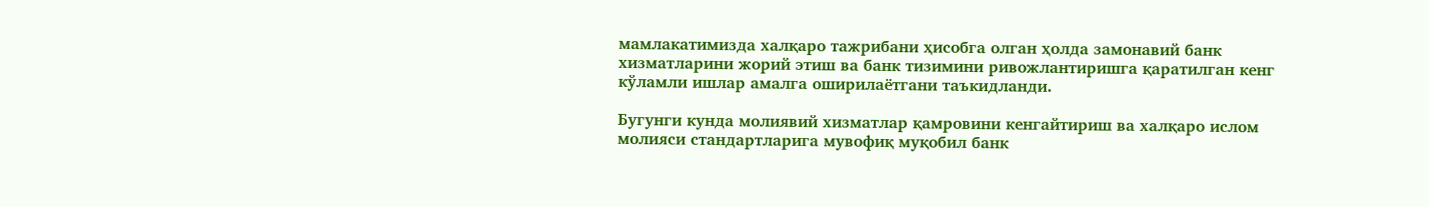мамлакатимизда халқаро тажрибани ҳисобга олган ҳолда замонавий банк хизматларини жорий этиш ва банк тизимини ривожлантиришга қаратилган кенг кўламли ишлар амалга оширилаётгани таъкидланди.

Бугунги кунда молиявий хизматлар қамровини кенгайтириш ва халқаро ислом молияси стандартларига мувофиқ муқобил банк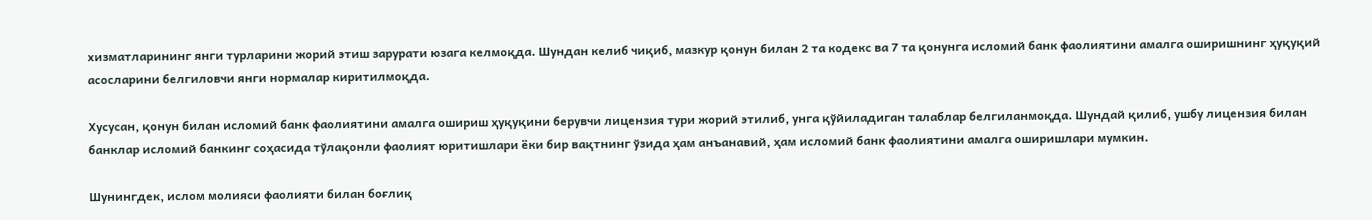хизматларининг янги турларини жорий этиш зарурати юзага келмоқда. Шундан келиб чиқиб, мазкур қонун билан 2 та кодекс ва 7 та қонунга исломий банк фаолиятини амалга оширишнинг ҳуқуқий асосларини белгиловчи янги нормалар киритилмоқда.

Хусусан, қонун билан исломий банк фаолиятини амалга ошириш ҳуқуқини берувчи лицензия тури жорий этилиб, унга қўйиладиган талаблар белгиланмоқда. Шундай қилиб, ушбу лицензия билан банклар исломий банкинг соҳасида тўлақонли фаолият юритишлари ёки бир вақтнинг ўзида ҳам анъанавий, ҳам исломий банк фаолиятини амалга оширишлари мумкин.

Шунингдек, ислом молияси фаолияти билан боғлиқ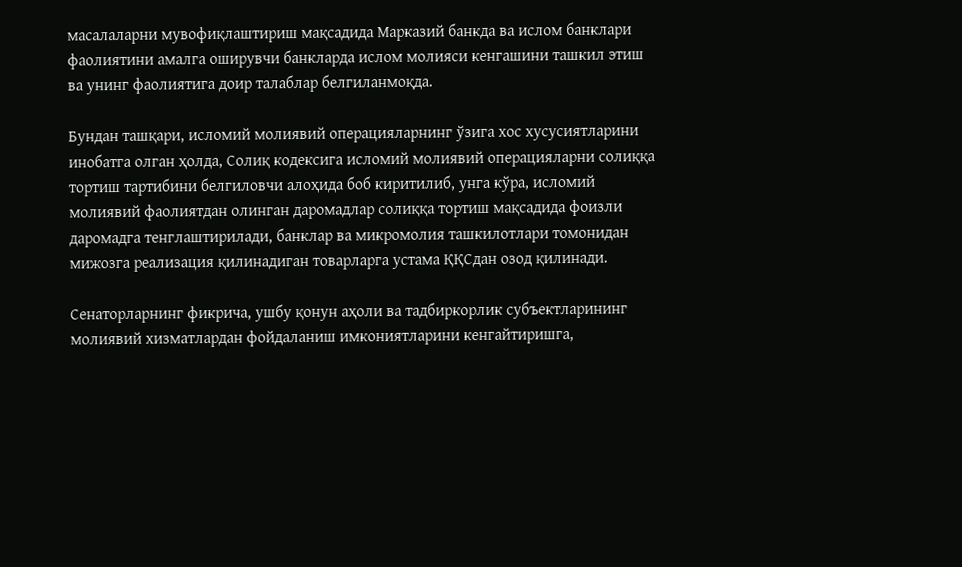масалаларни мувофиқлаштириш мақсадида Марказий банкда ва ислом банклари фаолиятини амалга оширувчи банкларда ислом молияси кенгашини ташкил этиш ва унинг фаолиятига доир талаблар белгиланмоқда.

Бундан ташқари, исломий молиявий операцияларнинг ўзига хос хусусиятларини инобатга олган ҳолда, Солиқ кодексига исломий молиявий операцияларни солиққа тортиш тартибини белгиловчи алоҳида боб киритилиб, унга кўра, исломий молиявий фаолиятдан олинган даромадлар солиққа тортиш мақсадида фоизли даромадга тенглаштирилади, банклар ва микромолия ташкилотлари томонидан мижозга реализация қилинадиган товарларга устама ҚҚСдан озод қилинади.

Сенаторларнинг фикрича, ушбу қонун аҳоли ва тадбиркорлик субъектларининг молиявий хизматлардан фойдаланиш имкониятларини кенгайтиришга,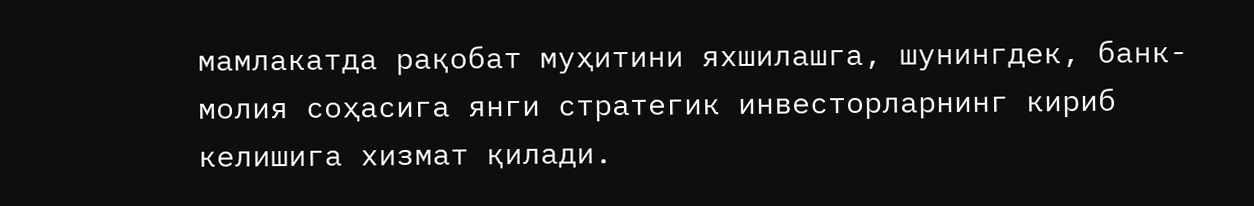мамлакатда рақобат муҳитини яхшилашга, шунингдек, банк-молия соҳасига янги стратегик инвесторларнинг кириб келишига хизмат қилади.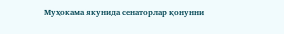Муҳокама якунида сенаторлар қонунни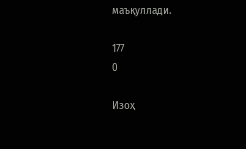маъқуллади.

177
0

Изоҳ